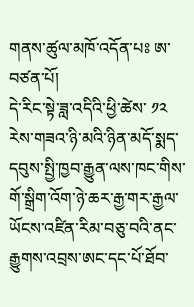གནས་ཚུལ་མཁོ་འདོན་པཿ ཨ་བཙན་པོ།
དེ་རིང་སྟེ་ཟླ་འདིའི་ཕྱི་ཚེས་ ༡༢ རེས་གཟའ་ཉི་མའི་ཉིན་མདོ་སྨད་དབུས་སྤྱི་ཁྱབ་རྒྱུན་ལས་ཁང་གིས་གོ་སྒྲིག་འོག་ཉེ་ཆར་རྒྱ་གར་རྒྱལ་ཡོངས་འཛིན་རིམ་བཅུ་བའི་ནང་རྒྱུགས་འབྲས་ཨང་དང་པོ་ཐོབ་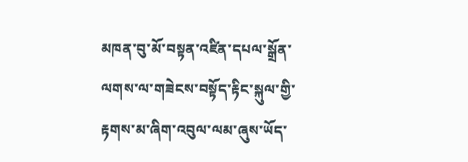མཁན་བུ་མོ་བསྟན་འཛིན་དཔལ་སྒྲོན་ལགས་ལ་གཟེངས་བསྟོད་རྟིང་སྐུལ་གྱི་རྟགས་མ་ཞིག་འབུལ་ལམ་ཞུས་ཡོད་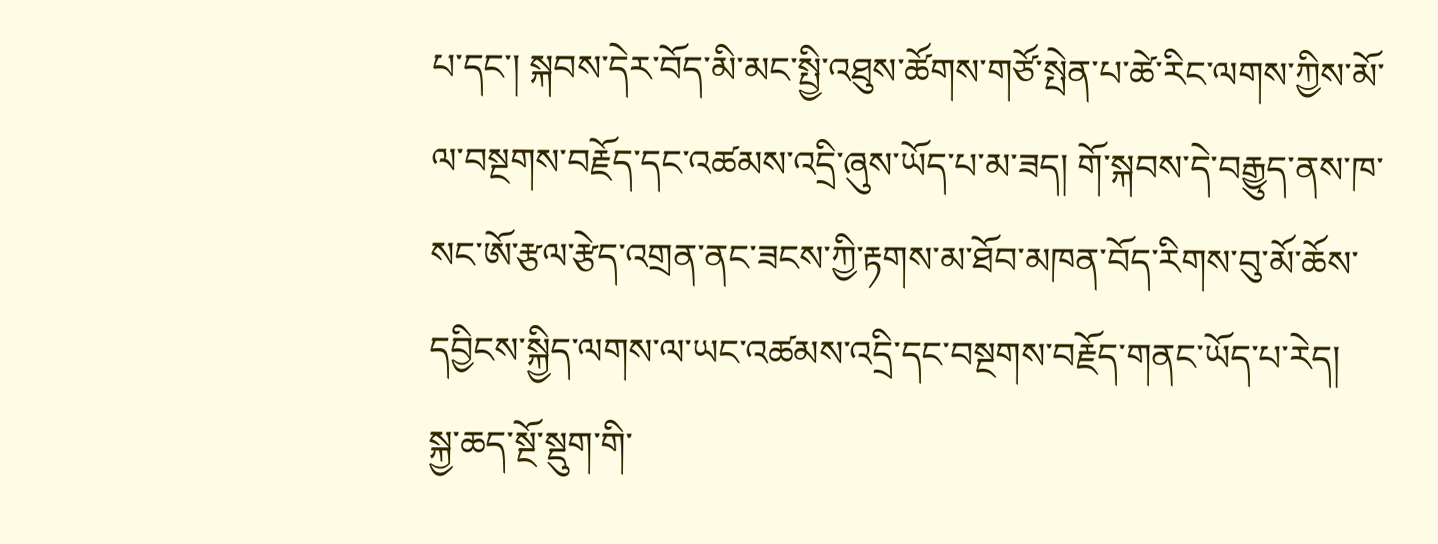པ་དང་། སྐབས་དེར་བོད་མི་མང་སྤྱི་འཐུས་ཚོགས་གཙོ་སྤེན་པ་ཚེ་རིང་ལགས་ཀྱིས་མོ་ལ་བསྔགས་བརྗོད་དང་འཚམས་འདྲི་ཞུས་ཡོད་པ་མ་ཟད། གོ་སྐབས་དེ་བརྒྱུད་ནས་ཁ་སང་ཨོ་རྩལ་རྩེད་འགྲན་ནང་ཟངས་ཀྱི་རྟགས་མ་ཐོབ་མཁན་བོད་རིགས་བུ་མོ་ཆོས་དབྱིངས་སྐྱིད་ལགས་ལ་ཡང་འཚམས་འདྲི་དང་བསྔགས་བརྗོད་གནང་ཡོད་པ་རེད།
སྐྱ་ཆད་སྔོ་སྡུག་གི་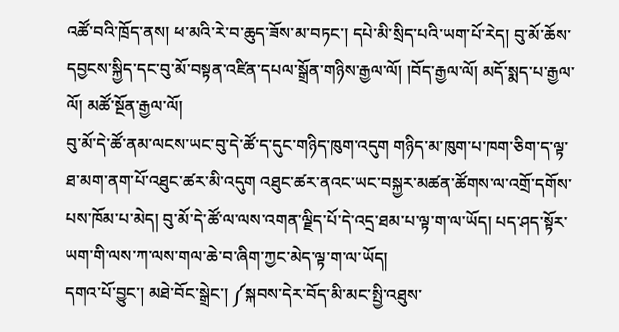འཚོ་བའི་ཁྲོད་ནས། ཕ་མའི་རེ་བ་ཆུད་ཟོས་མ་བཏང་། དཔེ་མི་སྲིད་པའི་ཡག་པོ་རེད། བུ་མོ་ཆོས་དབྱངས་སྐྱིད་དང་བུ་མོ་བསྟན་འཛིན་དཔལ་སྒྲོན་གཉིས་རྒྱལ་ལོ། །བོད་རྒྱལ་ལོ། མདོ་སྨད་པ་རྒྱལ་ལོ། མཚོ་སྔོན་རྒྱལ་ལོ།
བུ་མོ་དེ་ཚོ་ནམ་ལངས་ཡང་བུ་དེ་ཚོ་ད་དུང་གཉིད་ཁུག་འདུག གཉིད་མ་ཁུག་པ་ཁག་ཅིག་ད་ལྟ་ཐ་མག་ནག་པོ་འཐུང་ཚར་མི་འདུག འཐུང་ཚར་ནའང་ཡང་བསྐྱར་མཚན་ཚོགས་ལ་འགྲོ་དགོས་པས་ཁོམ་པ་མེད། བུ་མོ་དེ་ཚོ་ལ་ལས་འགན་ལྗིད་པོ་དེ་འདྲ་ཐམ་པ་ལྟ་ག་ལ་ཡོད། པད་ཤད་སྟོར་ཡག་གི་ལས་ཀ་ལས་གལ་ཆེ་བ་ཞིག་ཀྱང་མེད་ལྟ་ག་ལ་ཡོད།
དགའ་པོ་བྱུང་། མཐེ་བོང་སྒྲེང་། ༼སྐབས་དེར་བོད་མི་མང་སྤྱི་འཐུས་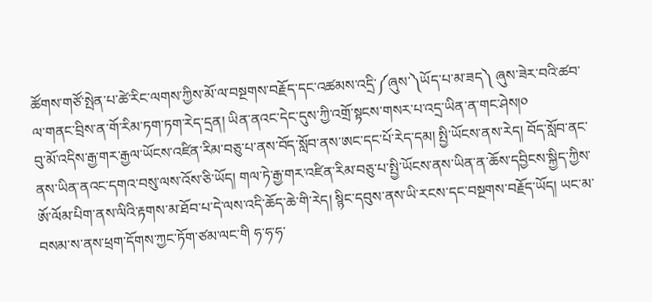ཚོགས་གཙོ་སྤེན་པ་ཚེ་རིང་ལགས་ཀྱིས་མོ་ལ་བསྔགས་བརྗོད་དང་འཚམས་འདྲི་༼ཞུས་༽ཡོད་པ་མ་ཟད༽ ཞུས་ཟེར་བའི་ཚབ་ལ་གནང་བྲིས་ན་གོ་རིམ་ཏག་ཏག་རེད་དྲན། ཡིན་ནའང་དེང་དུས་ཀྱི་འགྲོ་སྟངས་གསར་པ་འདྲ་ཡིན་ན་གང་ཤེས།༠
བུ་མོ་འདིས་རྒྱ་གར་རྒྱལ་ཡོངས་འཛིན་རིམ་བཅུ་པ་ནས་བོད་སློབ་ནས་ཨང་དང་པོ་རེད་དམ། སྤྱི་ཡོངས་ནས་རེད། བོད་སློབ་ནང་ནས་ཡིན་ནའང་དགའ་བསུ་ལས་འོས་ཅི་ཡོད། གལ་ཏེ་རྒྱ་གར་འཛིན་རིམ་བཅུ་པ་སྤྱི་ཡོངས་ནས་ཡིན་ན་ཆོས་དབྱིངས་སྐྱིད་ཀྱིས་ཨོ་ལོམ་པིག་ནས་ལིའི་རྟགས་མ་ཐོབ་པ་དེ་ལས་འདི་ཆོད་ཆེ་གི་རེད། སྙིང་དབུས་ནས་ཡི་རངས་དང་བསྔགས་བརྗོད་ཡོད། ཡང་མ་བསམ་ས་ནས་ཕྲག་དོགས་ཀྱང་ཏོག་ཙམ་ལང་གི ཧ་ཧ་ཧ་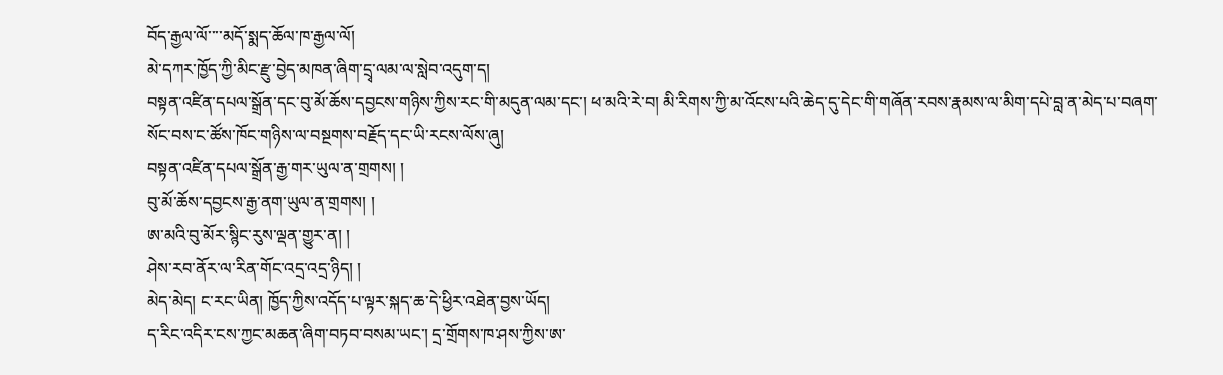བོད་རྒྱལ་ལོ་་་་མདོ་སྨད་ཆོལ་ཁ་རྒྱལ་ལོ།
མེ་དཀར་ཁྱོད་ཀྱི་མིང་རྫུ་བྱེད་མཁན་ཞིག་དྲྭ་ལམ་ལ་སླེབ་འདུག་ད།
བསྟན་འཛིན་དཔལ་སྒྲོན་དང་བུ་མོ་ཆོས་དབྱངས་གཉིས་ཀྱིས་རང་གི་མདུན་ལམ་དང་། ཕ་མའི་རེ་བ། མི་རིགས་ཀྱི་མ་འོངས་པའི་ཆེད་དུ་དེང་གི་གཞོན་རབས་རྣམས་ལ་མིག་དཔེ་བླ་ན་མེད་པ་བཞག་སོང་བས་ང་ཚོས་ཁོང་གཉིས་ལ་བསྔགས་བརྗོད་དང་ཡི་རངས་ལོས་ཞུ།
བསྟན་འཛིན་དཔལ་སྒྲོན་རྒྱ་གར་ཡུལ་ན་གྲགས། །
བུ་མོ་ཆོས་དབྱངས་རྒྱ་ནག་ཡུལ་ན་གྲགས། །
ཨ་མའི་བུ་མོར་སྙིང་རུས་ལྡན་གྱུར་ན། །
ཤེས་རབ་ནོར་ལ་རིན་གོང་འདྲ་འདྲ་ཉིད། །
མེད་མེད། ང་རང་ཡིན། ཁྱོད་ཀྱིས་འདོད་པ་ལྟར་སྐད་ཆ་དེ་ཕྱིར་འཐེན་བྱས་ཡོད།
ད་རིང་འདིར་ངས་ཀྱང་མཆན་ཞིག་བཏབ་བསམ་ཡང་། དྲ་གྲོགས་ཁ་ཤས་ཀྱིས་ཨ་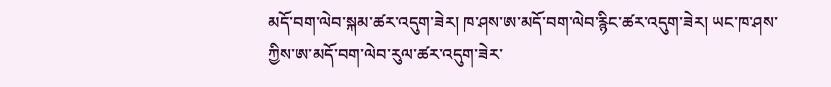མདོ་བག་ལེབ་སྐམ་ཚར་འདུག་ཟེར། ཁ་ཤས་ཨ་མདོ་བག་ལེབ་རྙིང་ཚར་འདུག་ཟེར། ཡང་ཁ་ཤས་ཀྱིས་ཨ་མདོ་བག་ལེབ་རུལ་ཚར་འདུག་ཟེར་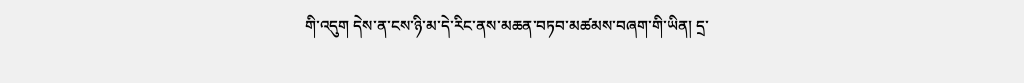གི་འདུག དེས་ན་ངས་ཉི་མ་དེ་རིང་ནས་མཆན་བཏབ་མཚམས་བཞག་གི་ཡིན། དྲ་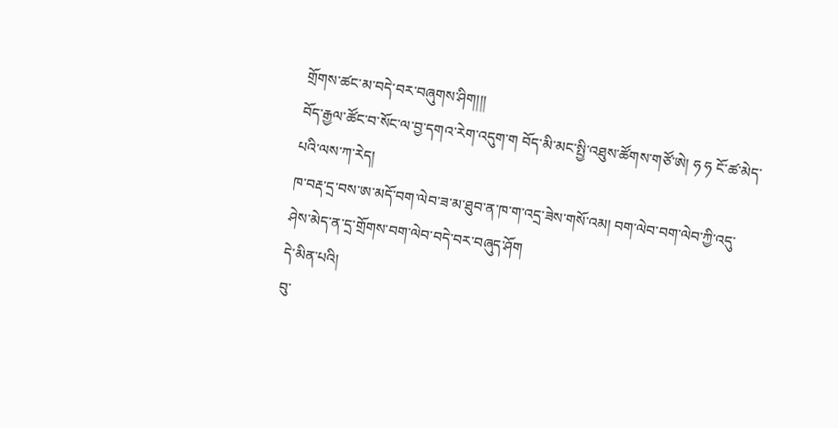གྲོགས་ཚང་མ་བདེ་བར་བཞུགས་ཤིག།།།
བོད་རྒྱལ་ཚོང་བ་སོང་ལ་བྱ་དགའ་རེག་འདུག་ག བོད་མི་མང་སྤྱི་འཐུས་ཚོགས་གཙོ་ཨེ། ཧ ཧ ངོ་ཚ་མེད་པའི་ལས་ཀ་རེད།
ཁ་བརྡ་དྲ་བས་ཨ་མདོ་བག་ལེབ་ཟ་མ་ཐུབ་ན་ཁ་ག་འདྲ་ཟེས་གསོ་འམ། བག་ལེབ་བག་ལེབ་ཀྱི་འདུ་ཤེས་མེད་ན་དྲ་གྲོགས་བག་ལེབ་བདེ་བར་བཞུད་ཤོག
དེ་མིན་པའི།
བུ་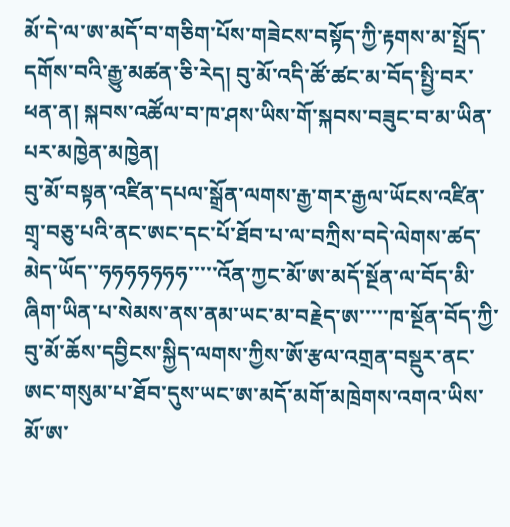མོ་དེ་ལ་ཨ་མདོ་བ་གཅིག་པོས་གཟེངས་བསྟོད་ཀྱི་རྟགས་མ་སྤྲོད་དགོས་བའི་རྒྱུ་མཚན་ཅི་རེད། བུ་མོ་འདི་ཚོ་ཚང་མ་བོད་སྤྱི་བར་ཕན་ན། སྐབས་འཚོལ་བ་ཁ་ཤས་ཡིས་གོ་སྐབས་བཟུང་བ་མ་ཡིན་པར་མཁྱེན་མཁྱེན།
བུ་མོ་བསྟན་འཛིན་དཔལ་སྒྲོན་ལགས་རྒྱ་གར་རྒྱལ་ཡོངས་འཛིན་གྲྭ་བཅུ་པའི་ནང་ཨང་དང་པོ་ཐོབ་པ་ལ་བཀྲིས་བདེ་ལེགས་ཚད་མེད་ཡོད་་ཧཧཧཧཧཧཧ་་་་་འོན་ཀྱང་མོ་ཨ་མདོ་སྔོན་ལ་བོད་མི་ཞིག་ཡིན་པ་སེམས་ནས་ནམ་ཡང་མ་བརྗེད་ཨ་་་་་ཁ་སྔོན་བོད་ཀྱི་བུ་མོ་ཆོས་དབྱིངས་སྐྱིད་ལགས་ཀྱིས་ཨོ་རྩལ་འགྲན་བསྡུར་ནང་ཨང་གསུམ་པ་ཐོབ་དུས་ཡང་ཨ་མདོ་མགོ་མཁྲེགས་འགའ་ཡིས་མོ་ཨ་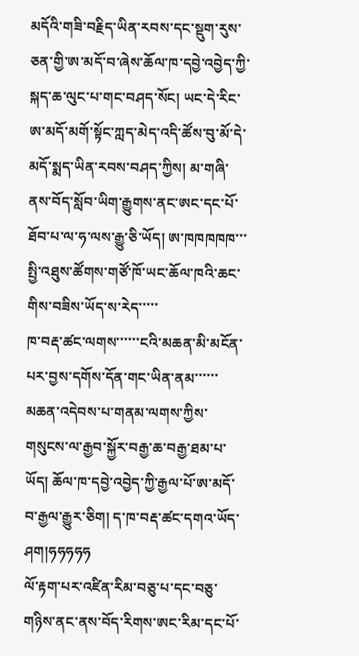མདོའི་གཟི་བརྗིད་ཡིན་རབས་དང་སྡུག་རུས་ཅན་གྱི་ཨ་མདོ་བ་ཞེས་ཆོལ་ཁ་དབྱེ་འབྱེད་ཀྱི་སྐད་ཆ་ལུང་པ་གང་བཤད་སོང། ཡང་དེ་རིང་ཨ་མདོ་མགོ་སྟོང་ཀླད་མེད་འདི་ཚོས་བུ་མོ་དེ་མདོ་སྨད་ཡིན་རབས་བཤད་ཀྱིས། མ་གཞི་ནས་བོད་སློབ་ཡིག་རྒྱུགས་ནང་ཨང་དང་པོ་ཐོབ་པ་ལ་ཧ་ལས་རྒྱུ་ཅི་ཡོད། ཨ་ཁཁཁཁཁ་་་སྤྱི་འཐུས་ཚོགས་གཙོ་ཁོ་ཡང་ཆོལ་ཁའི་ཆང་གིས་བཟིས་ཡོད་ས་རེད་་་་་
ཁ་བརྡ་ཚང་ལགས་་་་་་ངའི་མཆན་མི་མངོན་པར་བྱས་དགོས་དོན་གང་ཡིན་ནམ་་་་་་མཆན་འདེབས་པ་གནམ་ལགས་ཀྱིས་གསུངས་ལ་རྒྱབ་སྐྱོར་བརྒྱ་ཆ་བརྒྱ་ཐམ་པ་ཡོད། ཆོལ་ཁ་དབྱེ་འབྱེད་ཀྱི་རྒྱལ་པོ་ཨ་མདོ་བ་རྒྱལ་རྒྱུར་ཅིག། ད་ཁ་བརྡ་ཚང་དགའ་ཡོད་ཤག།ཧཧཧཧཧ
ལོ་རྟག་པར་འཛིན་རིམ་བཅུ་པ་དང་བཅུ་གཉིས་ནང་ནས་བོད་རིགས་ཨང་རིམ་དང་པོ་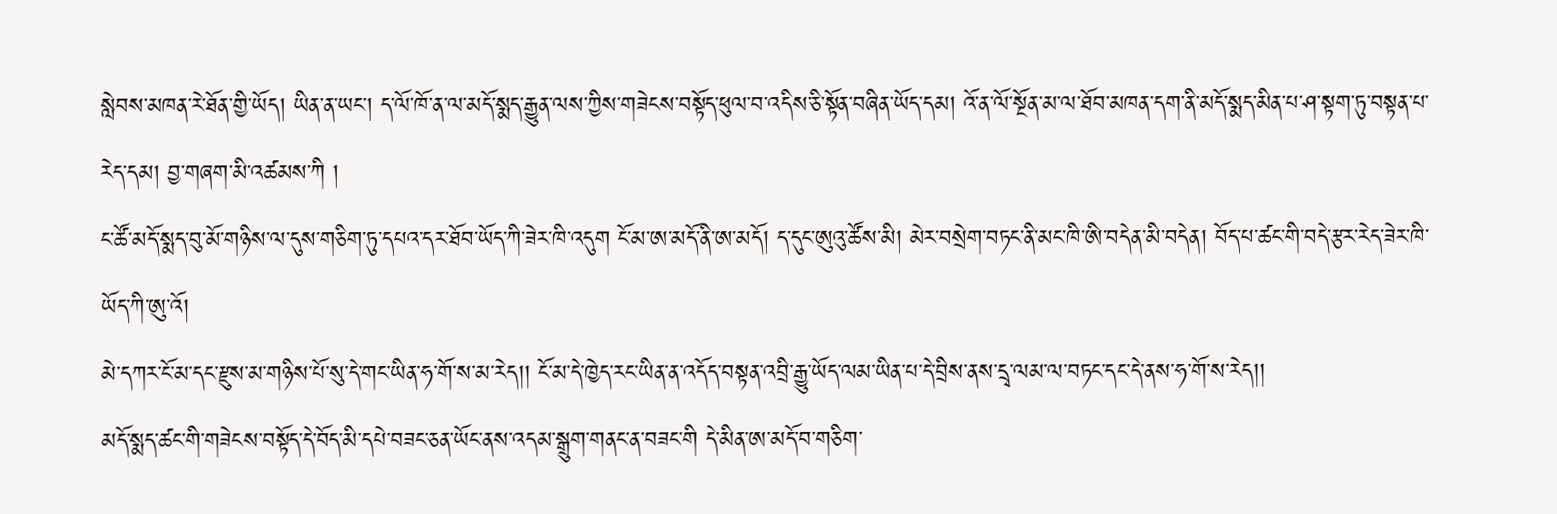སླེབས་མཁན་རེ་ཐོན་གྱི་ཡོད། ཡིན་ན་ཡང་། ད་ལོ་ཁོ་ན་ལ་མདོ་སྨད་རྒྱུན་ལས་ཀྱིས་གཟེངས་བསྟོད་ཕུལ་བ་འདིས་ཅི་སྟོན་བཞིན་ཡོད་དམ། འོ་ན་ལོ་སྔོན་མ་ལ་ཐོབ་མཁན་དག་ནི་མདོ་སྨད་མིན་པ་ཤ་སྟག་ཏུ་བསྟན་པ་རེད་དམ། བྱ་གཞག་མི་འཚམས་ཀི །
ང་ཚོ་མདོ་སྨད་བུ་མོ་གཉིས་ལ་དུས་གཅིག་ཏུ་དཔའ་དར་ཐོབ་ཡོད་ཀི་ཟེར་ཁི་འདུག ངོ་མ་ཨ་མདོ་ནི་ཨ་མདོ། ད་དུང་ཨུའུ་ཚོས་མི། མེར་བསྲེག་བཏང་ནི་མང་ཁི་ཨི་བདེན་མི་བདེན། བོད་པ་ཚང་གི་བདེ་རྩར་རེད་ཟེར་ཁི་ཡོད་ཀི་ཨུ་འོ།
མེ་དཀར་ངོ་མ་དང་རྫུས་མ་གཉིས་པོ་སུ་དེ་གང་ཡིན་ཧ་གོ་ས་མ་རེད།། ངོ་མ་དེ་ཁྱེད་རང་ཡིན་ན་འདོད་བསྟན་འབྲི་རྒྱུ་ཡོད་ལམ་ཡིན་པ་དེ་བྲིས་ནས་དྲྭ་ལམ་ལ་བཏང་དང་དེ་ནས་ཧ་གོ་ས་རེད།།
མདོ་སྨད་ཚང་གི་གཟེངས་བསྟོད་དེ་བོད་མི་དཔེ་བཟང་ཅན་ཡོང་ནས་འདམ་སྒྲུག་གནང་ན་བཟང་གི དེ་མིན་ཨ་མདོ་བ་གཅིག་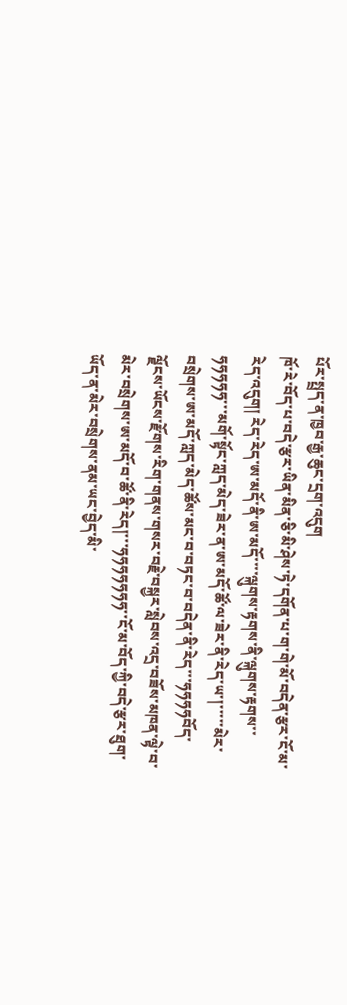པོར་སྤྲད་ན་ཁྱབ་རྒྱ་ཆུང་དྲག་འདུག
ཁོ་རེ་བོད་པ་བདེ་རྩར་ཡིན་མིན་ཅི་མི་ཤེས་ཏེ་དགོན་པ་ག་གེ་མོ་བདེན་རྩར་ངོ་མ་རེད་འདུག། རེད་རེད་ཨ་མདོ་ནི་ཨ་མདོ་་་་ལྐུགས་རྟགས་ནི་ལྐུགས་རྟགས་་ཧཧཧཧཧ་་་མགོ་སྟོང་ཀླད་མེད་ཟེར་ན་ཨ་མདོ་ཚོ་ལ་ཟེར་ནི་རེད་ཡ་།་་་་་མེར་བསྲེགས་ཨ་མདོ་ཀླད་མེད་ཚོས་མང་བ་བཏང་བ་བདེན་ནི་རེད་་་ཧཧཧཧབོད་ལྗོངས་ཡོངས་རྫོགས་རིག་གནས་གསར་བརྗེ་བསྐྱར་སླེབས་འདྲ་བཟོས་མཁན་ལྟེ་བ་མེར་བསྲེགས་ཨ་མདོ་བ་ཚོ་ནི་རེད།་་་ཧཧཧཧཧཧཧ་་ངོ་མ་བོད་ཀྱི་བདེ་རྩར་ཐུག་ཡོད་ན་མེར་བསྲེགས་ནམ་ཡང་བྱེད་མི་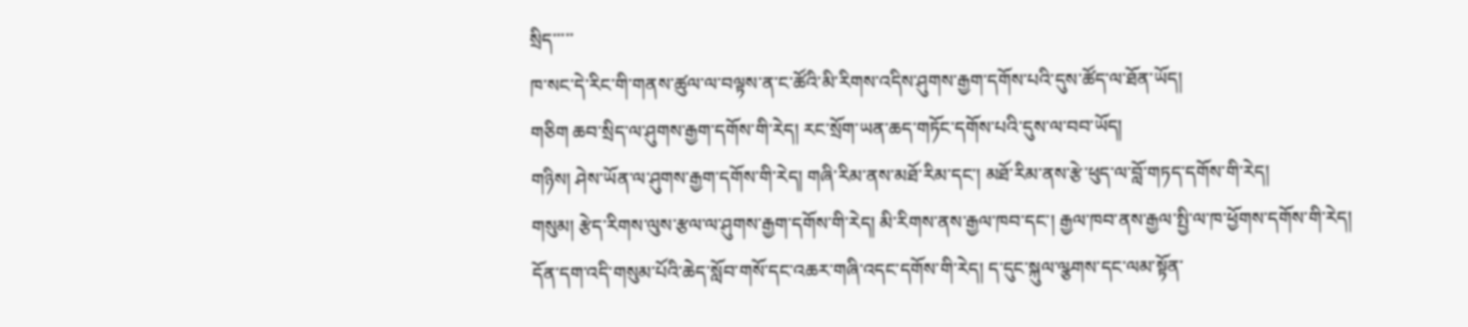སྲིད་་་་་
ཁ་སང་དེ་རིང་གི་གནས་ཚུལ་ལ་བལྟས་ན་ང་ཚོའི་མི་རིགས་འདིས་ཤུགས་རྒྱག་དགོས་པའི་དུས་ཚོད་ལ་ཐོན་ཡོད།
གཅིག ཆབ་སྲིད་ལ་ཤུགས་རྒྱག་དགོས་གི་རེད། རང་སྲོག་ཡན་ཆད་གཏོང་དགོས་པའི་དུས་ལ་བབ་ཡོད།
གཉིས། ཤེས་ཡོན་ལ་ཤུགས་རྒྱག་དགོས་གི་རེད། གཞི་རིམ་ནས་མཐོ་རིམ་དང་། མཐོ་རིམ་ནས་རྩེ་ཕུད་ལ་བློ་གཏད་དགོས་གི་རེད།
གསུམ། རྩེད་རིགས་ལུས་རྩལ་ལ་ཤུགས་རྒྱག་དགོས་གི་རེད། མི་རིགས་ནས་རྒྱལ་ཁབ་དང་། རྒྱལ་ཁབ་ནས་རྒྱལ་སྤྱི་ལ་ཁ་ཕྱོགས་དགོས་གི་རེད།
དོན་དག་འདི་གསུམ་པོའི་ཆེད་སློབ་གསོ་དང་འཆར་གཞི་འདང་དགོས་གི་རེད། ད་དུང་སྐུལ་ལྩགས་དང་ལམ་སྟོན་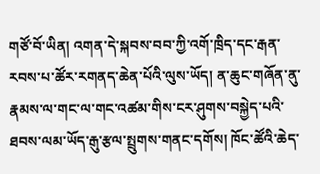གཙོ་བོ་ཡིན། འགན་དེ་སྐབས་བབ་ཀྱི་འགོ་ཁྲིད་དང་རྒན་རབས་པ་ཚོར་རགནད་ཆེན་པོའི་ལུས་ཡོད། ན་ཆུང་གཞོན་ནུ་རྣམས་ལ་གང་ལ་གང་འཚམ་གིས་ངར་ཤུགས་བསྐྱེད་པའི་ཐབས་ལམ་ཡོད་རྒུ་རྩལ་སྤྲུགས་གནང་དགོས། ཁོང་ཚོའི་ཆེད་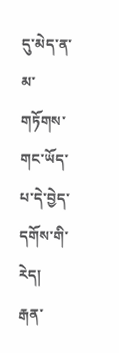དུ་མེད་ན་མ་གཏོགས་གང་ཡོད་པ་དེ་བྱེད་དགོས་གི་རེད།
རྒན་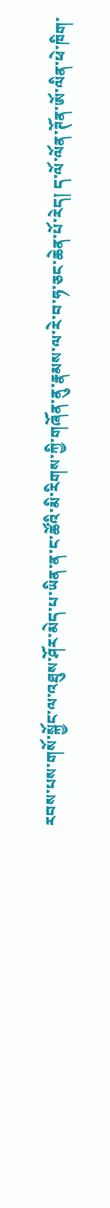རབས་པས་གསོ་སྐྱོང་ལ་འཐུས་ཤོར་མེད་པ་ཡིན་ན་ང་ཚོའི་མི་རིགས་ཀྱི་གཞོན་ནུ་རྣམས་ལ་རེ་བ་ཧ་ཅང་ཆེན་པོ་རེད། ད་ལོ་ལོན་ཊོན་ཨོ་ལིན་ཕེ་ཁིག་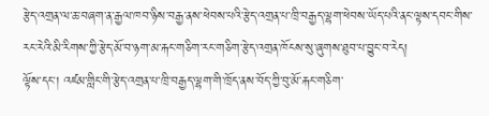རྩེད་འགྲན་ལ་ཆ་བཞག་ན་རྒྱལ་ཁབ་ཉིས་བརྒྱ་ནས་ཕེབས་པའི་རྩེད་འགྲན་པ་ཁྲི་བརྒྱད་ལྷག་ཕེབས་ཡོད་པའི་ནང་ལྟས་དབང་གིས་རང་རེའི་མི་རིགས་ཀྱི་རྩེད་མོ་བ་ཉག་མ་རྐང་གཅིག་རང་གཅིག་རྩེད་འགྲན་ཁོངས་སུ་ཞུགས་ཐུབ་པ་བྱུང་བ་རེད།
ལྟོས་དང་། འཛམ་གླིང་གི་རྩེད་འགྲན་པ་ཁྲི་བརྒྱད་ལྷག་གི་ཁྲོད་ནས་བོད་ཀྱི་བུ་མོ་རྐང་གཅིག་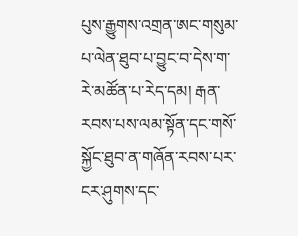པུས་རྒྱུགས་འགྲན་ཨང་གསུམ་པ་ལེན་ཐུབ་པ་བྱུང་བ་དེས་ག་རེ་མཚོན་པ་རེད་དམ། རྒན་རབས་པས་ལམ་སྟོན་དང་གསོ་སྐྱོང་ཐུབ་ན་གཞོན་རབས་པར་ངར་ཤུགས་དང་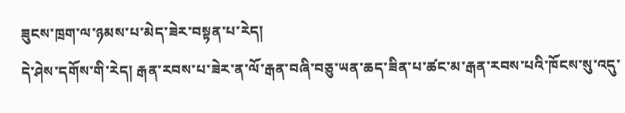ཟུངས་ཁྲག་ལ་ཉམས་པ་མེད་ཟེར་བསྟན་པ་རེད།
དེ་ཤེས་དགོས་གི་རེད། རྒན་རབས་པ་ཟེར་ན་ལོ་རྒན་བཞི་བཅུ་ཡན་ཆད་ཟིན་པ་ཚང་མ་རྒན་རབས་པའི་ཁོངས་སུ་འདུ་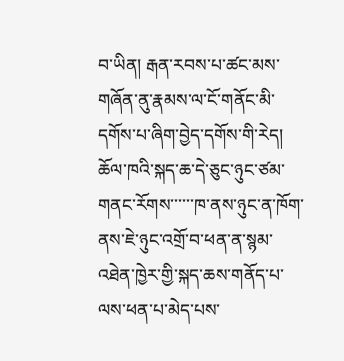བ་ཡིན། རྒན་རབས་པ་ཚང་མས་གཞོན་ནུ་རྣམས་ལ་ངོ་གནོང་མི་དགོས་པ་ཞིག་བྱེད་དགོས་གི་རེད།
ཆོལ་ཁའི་སྐད་ཆ་དེ་ཅུང་ཉུང་ཙམ་གནང་རོགས་་་་་་ཁ་ནས་ཉུང་ན་ཁོག་ནས་ཇེ་ཉུང་འགྲོ་བ་ཕན་ན་སྙམ་ འཐེན་ཁྱེར་གྱི་སྐད་ཆས་གནོད་པ་ལས་ཕན་པ་མེད་པས་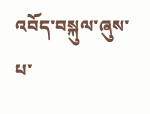འབོད་བསྐུལ་ཞུས་པ་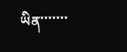ཡིན་་་་་་་